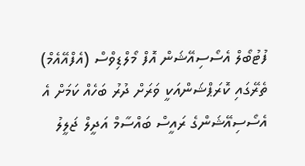ފުޓުބޯލް އެސޯސިއޭޝަން އޮފް މޯލްޑިވްސް (އެފްއޭއެމް) ތެރޭގައި ކޮރަޕްޝަންއަކީ ވަރަށް ދުރު ބަހެއް ކަމަށް އެ އެސޯސިއޭޝަންގެ ރައީސް ބައްސާމް އަދީލް ޖަލީލު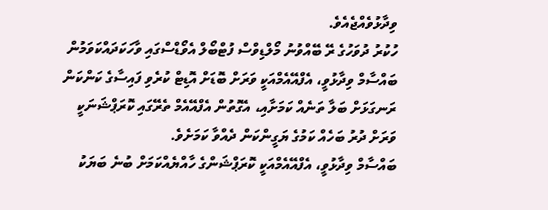ވިދާޅުވެއްޖެއެވެ.
ހުކުރު ދުވަހުގެ ރޭ ބޭއްވުނު މޯލްޑިވްސް ފުޓްބޯލް އެވޯޑްސްގައި ވާހަކަދައްކަވަމުން ބައްސާމް ވިދާޅުވީ، އެފްއޭއެމްއަކީ ވަރަށް ބޮޑަށް އޮޑިޓް ކުރެވި ފައިސާގެ ކަންކަން ރަނގަޅަށް ބަލާ ތަނެއް ކަމަށާއި، އެގޮތުން އެފްއޭއެމް ތެރޭގައި ކޮރަޕްޝަނަކީ ވަރަށް ދުރު ބަހެއް ކަމުގެ ޔަގީންކަން ދެއްވާ ކަމަށެވެ.
ބައްސާމް ވިދާޅުވީ، އެފްއޭއެމްއަކީ ކޮރަޕްޝަންގެ ހާއްޔެއްކަމަށް ބުނެ ބަޔަކު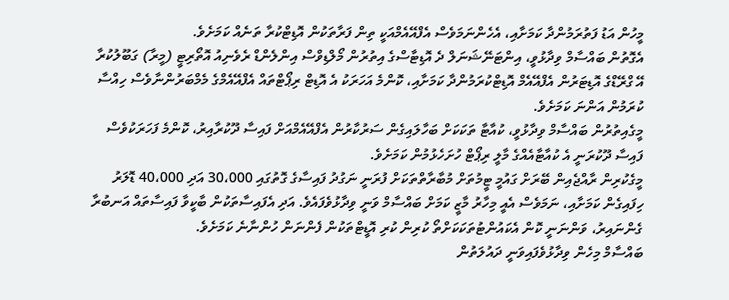މީހުން އަޑު ފަތުރަމުންދާ ކަމަށާއި، އެހެންނަމަވެސް އެފްއޭއެމްއަކީ ތިން ފަރާތަކުން އޮޑިޓްކުރާ ތަނެއް ކަމަށެވެ.
އެގޮތުން ބައްސާމް ވިދާޅުވީ، އިންޓަނޭޝަނަލް ދެ އޮޑިޓާސްގެ އިތުރުން މޯލްޑިވްސް އިންލެންޑް ރެވެނިއު އޮތޯރިޓީ (މީރާ) ގަބޫލުކުރާ އޭ ގްރޭޑްގެ އޮޑިޓަރުން އެފްއޭއެމް އޮޑިޓްކުރަމުންދާ ކަމަށާއި، ކޮންމެ އަހަރަކު އެ އޮޑިޓް ރިޕޯޓްތައް އެފްއޭއެމްގެ މެމްބަރުންނާވެސް ހިއްސާ ކުރަމުން އަންނަ ކަމަށެވެ.
މީގެއިތުރުން ބައްސާމް ވިދާޅުވީ، ކުއާޓާ ތަކަކަށް ބަހާލައިގެން ސަރުކާރުން އެފްއޭއެމްއަށް ފައިސާ ދޫކުރާއިރު، ކޮންމެ ފަހަރަކުވެސް ފައިސާ ދޫކުރަނީ އެ ކުއާޓާއެއްގެ މާލީ ރިޕޯޓް ހުށަހެޅުމުން ކަމަށެވެ.
މީގެކުރިން ރާއްޖެއިން ބޭރަށް ގައުމީ ޓީމުތަށް މުބާރާތްތަކަށް ފުރަނީ ނަގުދު ފައިސާގެ ގޮތުގައި 30،000 އަދި 40،000 ޑޮލަރު ހިފައިގެން ކަމަށާއި، ނަމަވެސް އެއީ މިހާރު މާޒީ ކަމަށް ބައްސާމް ވަނީ ވިދާޅުވެފައެވެ. އަދި އެފައިސާތަކުން ބާކީވާ ފައިސާތައް އަނބުރާ ގެންނައިރު، ވަންނަނީ ކޮން އެކައުންޓުތަކަކަށްތޯ ކުރިން ކުރި އޮޑީޓްތަކުން ފެންނަން ހުންނާނެ ކަމަށެވެ.
ބައްސާމް މިހެން ވިދާޅުވެފައިވަނީ ދައުލަތުން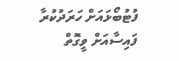ފުޓުބޯޅައަށް ހަރަދުކުރާ ފައިސާއަށް ވީގޮތް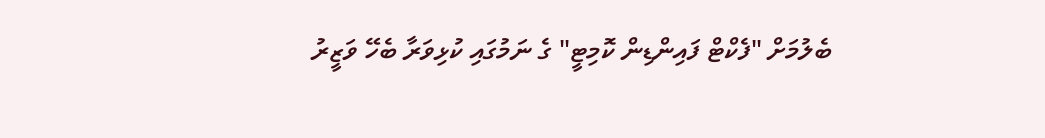ބެލުމަށް "ފެކްޓް ފައިންޑިން ކޮމިޓީ" ގެ ނަމުގައި ކުޅިވަރާ ބެހޭ ވަޒީރު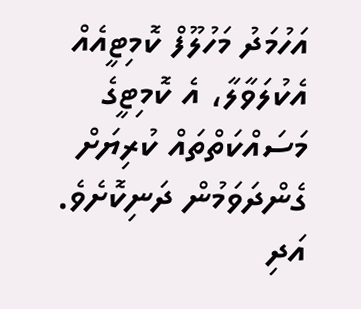އަހުމަދު މަހުލޫފް ކޮމިޓީއެއް އެކުލަވާލާ، އެ ކޮމިޓީގެ މަސައްކަތްތައް ކުރިޔަށް ގެންދަވަމުން ދަނިކޮށެވެ. އަދި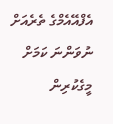އެފްއޭއެމްގެ ތެރެއަށް ނުވަންނަ ކަމަށް މީގެކުރިން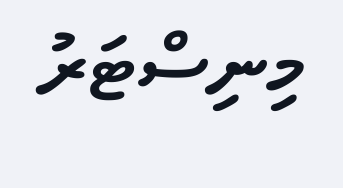މިނިސްޓަރު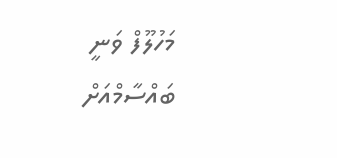މަހުލޫފް ވަނީ ބައްސާމްއަށް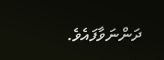ދަންނަވާފައެވެ.